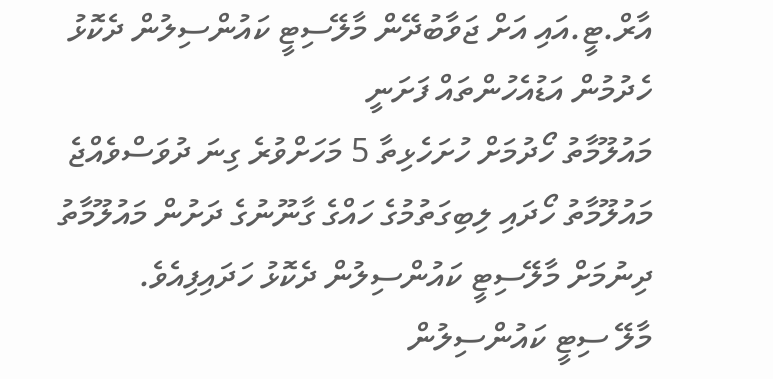އާރް.ޓީ.އައި އަށް ޖަވާބުދޭން މާލޭސިޓީ ކައުންސިލުން ދެކޮޅު ހެދުމުން އަޑުއެހުންތައް ފަށަނީ
މައުލޫމާތު ހޯދުމަށް ހުށަހެޅިތާ 5 މަހަށްވުރެ ގިނަ ދުވަސްވެއްޖެ
މައުލޫމާތު ހޯދައި ލިބިގަތުމުގެ ހައްގެ ގާނޫނުގެ ދަށުން މައުލޫމާތު ދިނުމަށް މާލޭސިޓީ ކައުންސިލުން ދެކޮޅު ހަދައިފިއެވެ.
މާލޭ ސިޓީ ކައުންސިލުން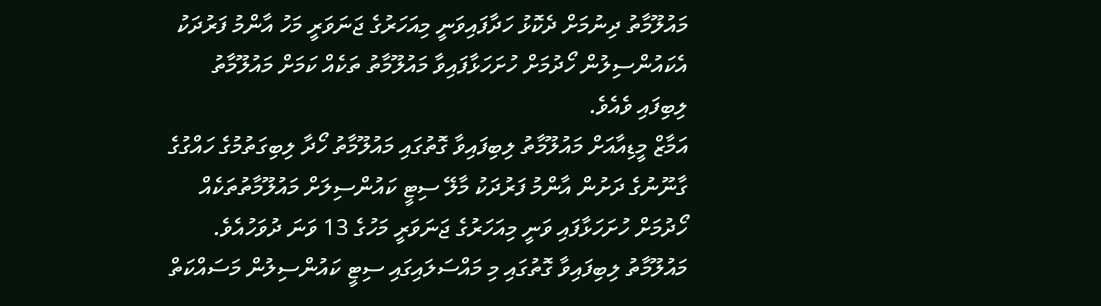މައުލޫމާތު ދިނުމަށް ދެކޮޅު ހަދާފައިވަނީ މިއަހަރުގެ ޖަނަވަރީ މަހު އާންމު ފަރުދަކު އެކައުންސިލުން ހޯދުމަށް ހުށަހަޅާފައިވާ މައުލޫމާތު ތަކެއް ކަމަށް މައުލޫމާތު ލިބިފައި ވެއެވެ.
އަމާޒް މީޑިއާއަށް މައުލޫމާތު ލިބިފައިވާ ގޮތުގައި މައުލޫމާތު ހޯދާ ލިބިގަތުމުގެ ހައްގުގެ ގާނޫނުގެ ދަށުން އާންމު ފަރުދަކު މާލޭ ސިޓީ ކައުންސިލަށް މައުލޫމާތުތަކެއް ހޯދުމަށް ހުށަހަޅާފައި ވަނީ މިއަހަރުގެ ޖަނަވަރީ މަހުގެ 13 ވަނަ ދުވަހުއެވެ.
މައުލޫމާތު ލިބިފައިވާ ގޮތުގައި މި މައްސަލައިގައި ސިޓީ ކައުންސިލުން މަސައްކަތް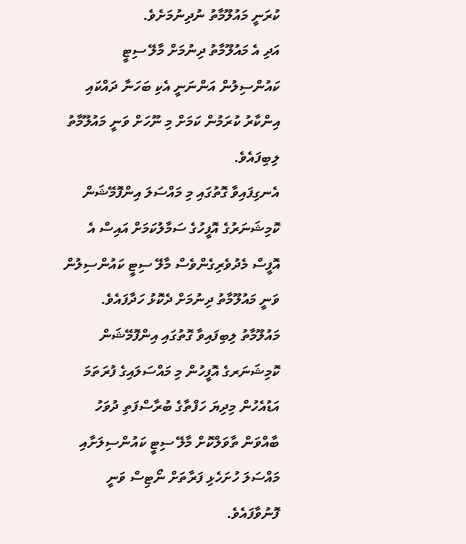ކުރަނީ މައުލޫމާތު ނުދިނުމަށެވެ.
އަދި އެ މައުލޫމާތު ދިނުމަށް މާލޭ ސިޓީ ކައުންސިލުން އަންނަނީ އެކި ބަހަނާ ދައްކައި އިންކާރު ކުރަމުން ކަމަށް މި ނޫހަށް ވަނީ މައުލޫމާތު ލިބިފައެވެ.
އެނގިފައިވާ ގޮތުގައި މި މައްސަލަ އިންފޮމޭޝަން ކޮމިޝަނަރުގެ އޮފީހުގެ ސަމާލުކަމަށް އައިސް އެ އޮފީސް މެދުވެރިގެންވެސް މާލޭ ސިޓީ ކައުންސިލުން ވަނީ މައުލޫމާތު ދިނުމަށް ދެކޮޅު ހަދާފައެވެ.
މައުލޫމާތު ލިބިފައިވާ ގޮތުގައި އިންފޮމޭޝަން ކޮމިޝަނަރގެ އޮފީހުން މި މައްސަލައިގެ ފުރަތަމަ އަޑުއެހުން މިދިޔަ ހަފްތާގެ ބުރާސްފަތި ދުވަހު ބާއްވަން ތާވަލްކޮށް މާލޭ ސިޓީ ކައުންސިލަށާއި މައްސަލަ ހުށަހެޅި ފަރާތަށް ނޯޓިސް ވަނީ ފޮނުވާފައެވެ.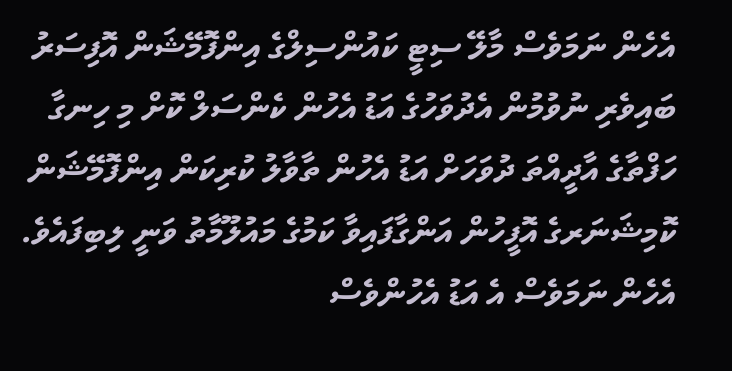އެހެން ނަމަވެސް މާލޭ ސިޓީ ކައުންސިލްގެ އިންފޮމޭޝަން އޮފިސަރު ބައިވެރި ނުވުމުން އެދުވަހުގެ އަޑު އެހުން ކެންސަލް ކޮށް މި ހިނގާ ހަފްތާގެ އާދީއްތަ ދުވަހަށް އަޑު އެހުން ތާވާލު ކުރިކަން އިންފޮމޭޝަން ކޮމިޝަނަރގެ އޮފީހުން އަންގާފައިވާ ކަމުގެ މައުލޫމާތު ވަނީ ލިބިފައެވެ. އެހެން ނަމަވެސް އެ އަޑު އެހުންވެސް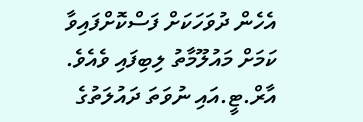އެހެން ދުވަހަކަށް ފަސްކޮށްފައިވާ ކަމަށް މައުލޫމާތު ލިބިފައި ވެއެވެ.
އާރް.ޓީ.އައި ނުވަތަ ދައުލަތުގެ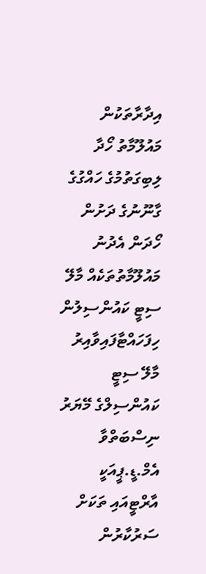އިދާރާތަކުން މައުލޫމާތު ހޯދާ ލިބިގަތުމުގެ ހައްގުގެ ގާނޫނުގެ ދަށުން ހޯދަން އެދުނު މައުލޫމާތުތަކެއް މާލޭ ސިޓީ ކައުންސިލުން ހިފަހައްޓާފައިވާއިރު މާލޭ ސިޓީ ކައުންސިލްގެ މޭޔަރު ނިސްބަތްވާ އެމް.ޑީ.ޕީއަކީ އާރްޓީއައި ތަކަށް ސަރުކާރުން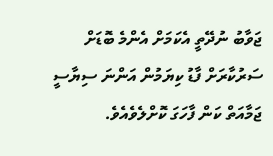ޖަވާބު ނުދޭތީ އެކަމަށް އެންމެ ބޮޑަށް ސަރުކާރަށް ފާޑު ކިޔަމުން އަންނަ ސިޔާސީ ޖަމާއަތް ކަން ފާހަގަ ކޮށްލެވެއެވެ.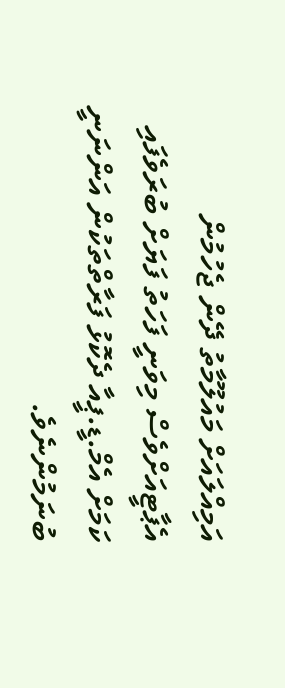އަމިއްލައަށް މައުލޫމާތު ދޭން ޖެހުމުން އެޕާޓީއަށްވެސް މިވަނީ ފަހަތު ފަޔަށް ބުރަވެފައި ކަމަށް އެމް.ޑީ.ޕީއާ ދެކޮޅު ފަރާތްތަކުން އަންނަނީ ބުނަމުންނެވެ.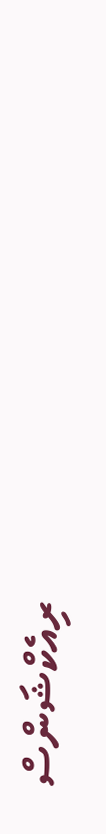ރިއެކްޝަންސް